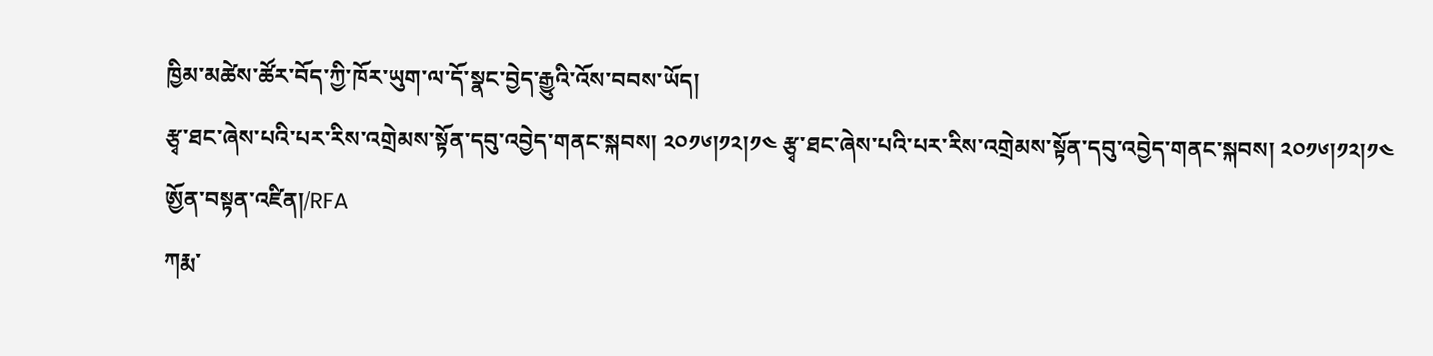ཁྱིམ་མཚེས་ཚོར་བོད་ཀྱི་ཁོར་ཡུག་ལ་དོ་སྣང་བྱེད་རྒྱུའི་འོས་བབས་ཡོད།
རྩྭ་ཐང་ཞེས་པའི་པར་རིས་འགྲེམས་སྟོན་དབུ་འབྱེད་གནང་སྐབས། ༢༠༡༦།༡༢།༡༤ རྩྭ་ཐང་ཞེས་པའི་པར་རིས་འགྲེམས་སྟོན་དབུ་འབྱེད་གནང་སྐབས། ༢༠༡༦།༡༢།༡༤
ཨྱོན་བསྟན་འཛིན།/RFA
ཀརྨ་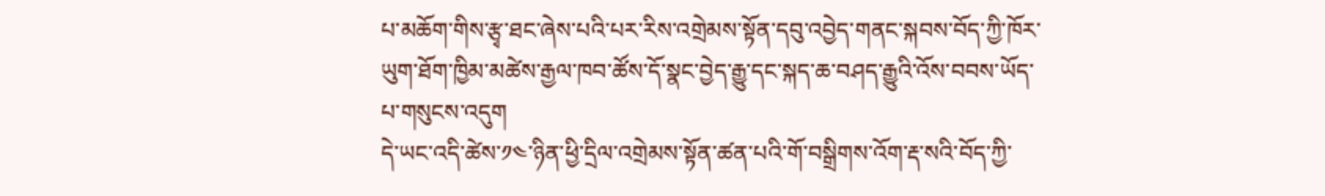པ་མཆོག་གིས་རྩྭ་ཐང་ཞེས་པའི་པར་རིས་འགྲེམས་སྟོན་དབུ་འབྱེད་གནང་སྐབས་བོད་ཀྱི་ཁོར་ཡུག་ཐོག་ཁྱིམ་མཚེས་རྒྱལ་ཁབ་ཚོས་དོ་སྣང་བྱེད་རྒྱུ་དང་སྐད་ཆ་བཤད་རྒྱུའི་འོས་བབས་ཡོད་པ་གསུངས་འདུག
དེ་ཡང་འདི་ཚེས་༡༤་ཉིན་ཕྱི་དྲིལ་འགྲེམས་སྟོན་ཚན་པའི་གོ་བསྒྲིགས་འོག་རྡ་སའི་བོད་ཀྱི་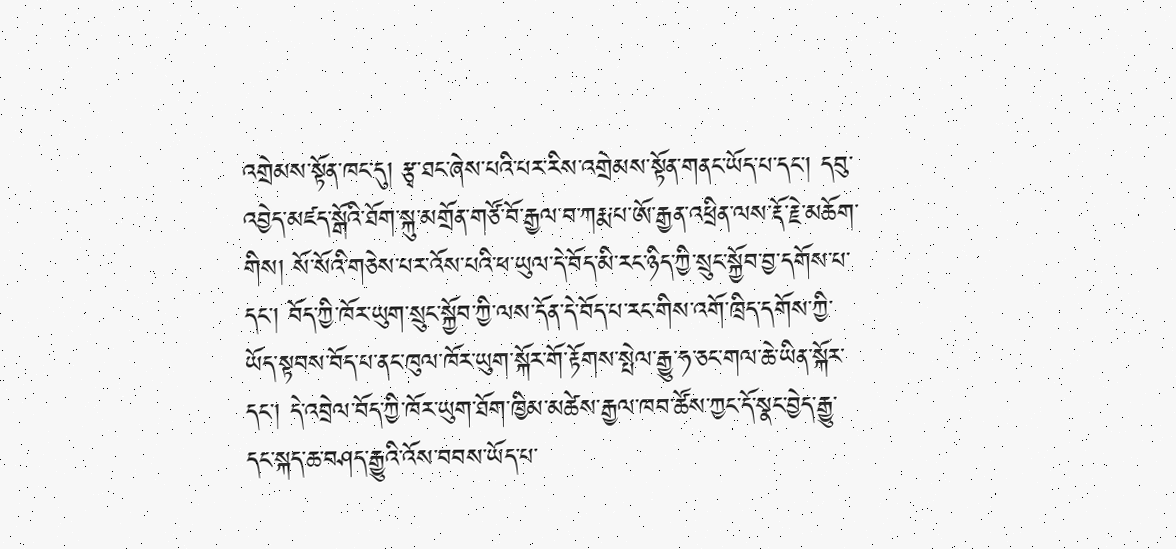འགྲེམས་སྟོན་ཁང་དུ། རྩྭ་ཐང་ཞེས་པའི་པར་རིས་འགྲེམས་སྟོན་གནང་ཡོད་པ་དང་། དབུ་འབྱེད་མཛད་སྒོའི་ཐོག་སྐུ་མགྲོན་གཙོ་བོ་རྒྱལ་བ་ཀརྨ་པ་ཨོ་རྒྱན་འཕྲིན་ལས་རྡོ་རྗེ་མཆོག་གིས། སོ་སོའི་གཅེས་པར་འོས་པའི་ཕ་ཡུལ་དེ་བོད་མི་རང་ཉིད་ཀྱི་སྲུང་སྐྱོབ་བྱ་དགོས་པ་དང་། བོད་ཀྱི་ཁོར་ཡུག་སྲུང་སྐྱོབ་ཀྱི་ལས་དོན་དེ་བོད་པ་རང་གིས་འགོ་ཁྲིད་དགོས་ཀྱི་ཡོད་སྟབས་བོད་པ་ནང་ཁུལ་ཁོར་ཡུག་སྐོར་གོ་རྟོགས་སྤེལ་རྒྱུ་ཧ་ཅང་གལ་ཆེ་ཡིན་སྐོར་དང་། དེ་འབྲེལ་བོད་ཀྱི་ཁོར་ཡུག་ཐོག་ཁྱིམ་མཚེས་རྒྱལ་ཁབ་ཚོས་ཀྱང་དོ་སྣང་བྱེད་རྒྱུ་དང་སྐད་ཆ་བཤད་རྒྱུའི་འོས་བབས་ཡོད་པ་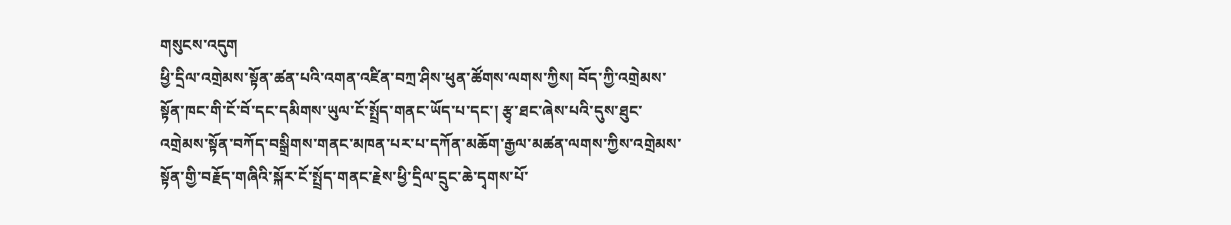གསུངས་འདུག
ཕྱི་དྲིལ་འགྲེམས་སྟོན་ཚན་པའི་འགན་འཛིན་བཀྲ་ཤིས་ཕུན་ཚོགས་ལགས་ཀྱིས། བོད་ཀྱི་འགྲེམས་སྟོན་ཁང་གི་ངོ་བོ་དང་དམིགས་ཡུལ་ངོ་སྤྲོད་གནང་ཡོད་པ་དང་། རྩྭ་ཐང་ཞེས་པའི་དུས་ཐུང་འགྲེམས་སྟོན་བཀོད་བསྒྲིགས་གནང་མཁན་པར་པ་དཀོན་མཆོག་རྒྱལ་མཚན་ལགས་ཀྱིས་འགྲེམས་སྟོན་གྱི་བརྗོད་གཞིའི་སྐོར་ངོ་སྤྲོད་གནང་རྗེས་ཕྱི་དྲིལ་དྲུང་ཆེ་དྭགས་པོ་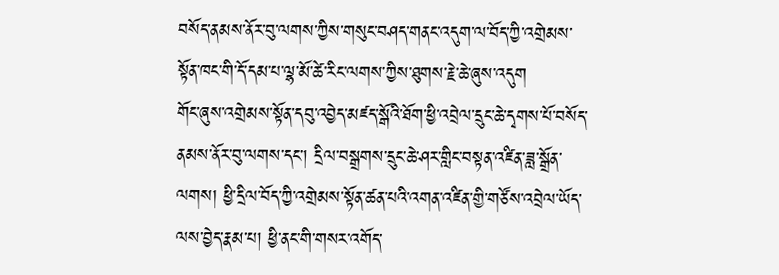བསོད་ནམས་ནོར་བུ་ལགས་ཀྱིས་གསུང་བཤད་གནང་འདུག་ལ་བོད་ཀྱི་འགྲེམས་སྟོན་ཁང་གི་དོ་དམ་པ་ལྷ་མོ་ཚེ་རིང་ལགས་ཀྱིས་ཐུགས་རྗེ་ཆེ་ཞུས་འདུག
གོང་ཞུས་འགྲེམས་སྟོན་དབུ་འབྱེད་མཛད་སྒོའི་ཐོག་ཕྱི་འབྲེལ་དྲུང་ཆེ་དྭགས་པོ་བསོད་ནམས་ནོར་བུ་ལགས་དང་། དྲིལ་བསྒྲགས་དྲུང་ཆེ་ཤར་གླིང་བསྟན་འཛིན་ཟླ་སྒྲོན་ལགས། ཕྱི་དྲིལ་བོད་ཀྱི་འགྲེམས་སྟོན་ཚན་པའི་འགན་འཛིན་གྱི་གཙོས་འབྲེལ་ཡོད་ལས་བྱེད་རྣམ་པ། ཕྱི་ནང་གི་གསར་འགོད་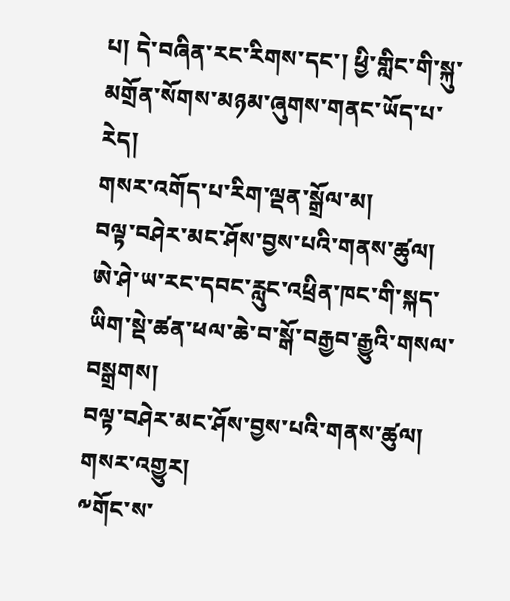པ། དེ་བཞིན་རང་རིགས་དང་། ཕྱི་གླིང་གི་སྐུ་མགྲོན་སོགས་མཉམ་ཞུགས་གནང་ཡོད་པ་རེད།
གསར་འགོད་པ་རིག་ལྡན་སྒྲོལ་མ།
བལྟ་བཤེར་མང་ཤོས་བྱས་པའི་གནས་ཚུལ།
ཨེ་ཤེ་ཡ་རང་དབང་རླུང་འཕྲིན་ཁང་གི་སྐད་ཡིག་སྡེ་ཚན་ཕལ་ཆེ་བ་སྒོ་བརྒྱབ་རྒྱུའི་གསལ་བསྒྲགས།
བལྟ་བཤེར་མང་ཤོས་བྱས་པའི་གནས་ཚུལ།
གསར་འགྱུར།
༸གོང་ས་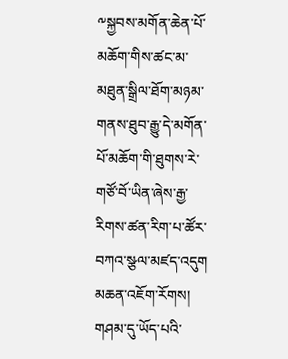༸སྐྱབས་མགོན་ཆེན་པོ་མཆོག་གིས་ཚང་མ་མཐུན་སྒྲིལ་ཐོག་མཉམ་གནས་ཐུབ་རྒྱུ་དེ་མགོན་པོ་མཆོག་གི་ཐུགས་རེ་གཙོ་བོ་ཡིན་ཞེས་རྒྱ་རིགས་ཚན་རིག་པ་ཚོར་བཀའ་སྩལ་མཛད་འདུག
མཆན་འཇོག་རོགས།
གཤམ་དུ་ཡོད་པའི་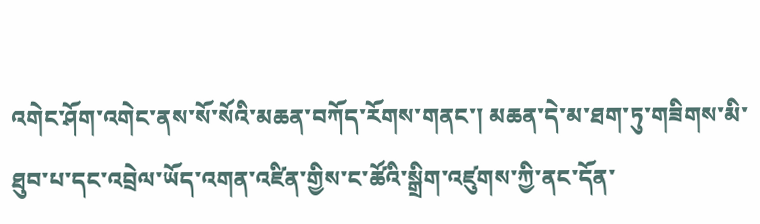འགེང་ཤོག་འགེང་ནས་སོ་སོའི་མཆན་བཀོད་རོགས་གནང་། མཆན་དེ་མ་ཐག་ཏུ་གཟིགས་མི་ཐུབ་པ་དང་འབྲེལ་ཡོད་འགན་འཛིན་གྱིས་ང་ཚོའི་སྒྲིག་འཛུགས་ཀྱི་ནང་དོན་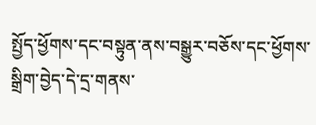སྤྱོད་ཕྱོགས་དང་བསྟུན་ནས་བསྒྱུར་བཅོས་དང་ཕྱོགས་སྒྲིག་བྱེད་དེ་དྲ་གནས་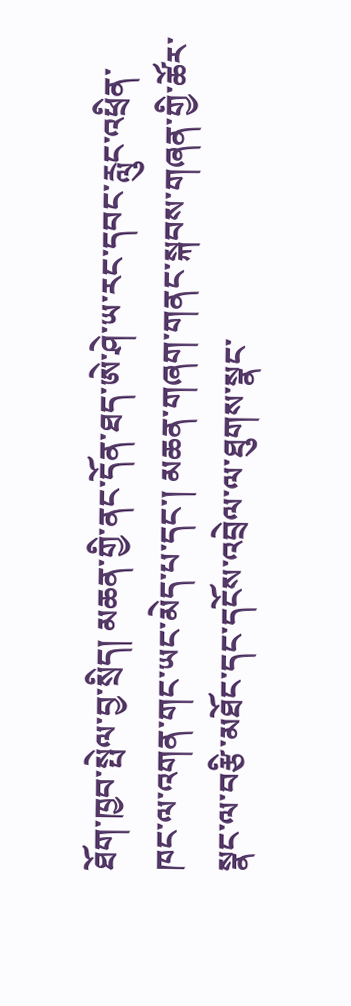ཐོག་ཁྱབ་སྤེལ་བྱ་སྲིད། མཆན་གྱི་ནང་དོན་ཐད་ཨེ་ཤེ་ཡ་རང་དབང་རླུང་འཕྲིན་ཁང་ལ་འགན་གང་ཡང་མེད་པ་དང་། མཆན་གཞག་གནང་སྐབས་གཞན་གྱི་ཚོར་སྣང་ལ་བརྩི་མཐོང་དང་དངོས་འབྲེལ་ལ་ཐུགས་སྣང་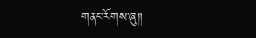གནང་རོགས་ཞུ༎